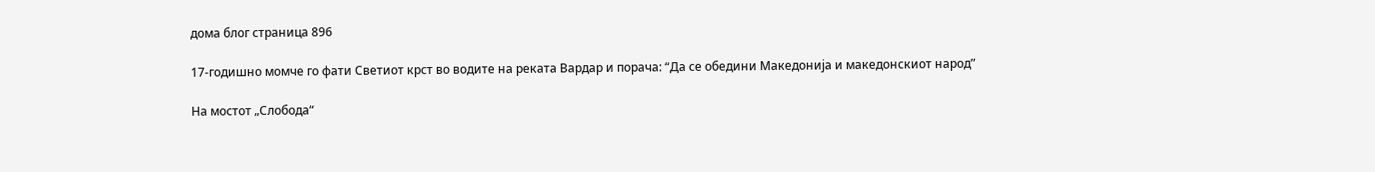дома блог страница 896

17-годишно момче го фати Светиот крст во водите на реката Вардар и порача: “Да се обедини Македонија и македонскиот народ”

На мостот „Слобода“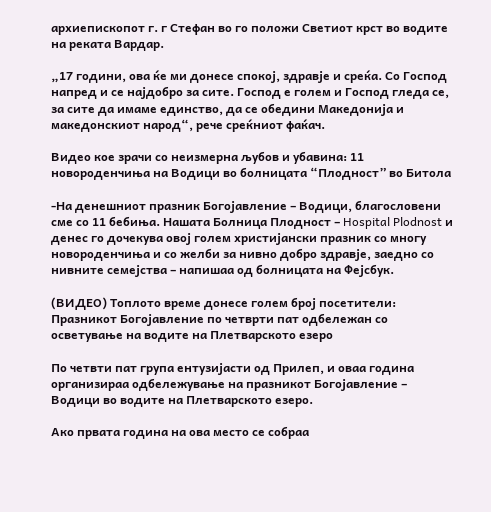архиепископот г. г Стефан во го положи Светиот крст во водите на реката Вардар.

„17 години, ова ќе ми донесе спокој, здравје и среќа. Со Господ напред и се најдобро за сите. Господ е голем и Господ гледа се, за сите да имаме единство, да се обедини Македонија и македонскиот народ“, рече среќниот фаќач.

Видео кое зрачи со неизмерна љубов и убавина: 11 новороденчиња на Водици во болницата “Плодност” во Битола

-На денешниот празник Богојавление – Водици, благословени сме со 11 бебиња. Нашата Болница Плодност – Hospital Plodnost и денес го дочекува овој голем христијански празник со многу новороденчиња и со желби за нивно добро здравје, заедно со нивните семејства – напишаа од болницата на Фејсбук.

(ВИДЕО) Топлото време донесе голем број посетители: Празникот Богојавление по четврти пат одбележан со осветување на водите на Плетварското езеро

По четвти пат група ентузијасти од Прилеп, и оваа година организираа одбележување на празникот Богојавление – Водици во водите на Плетварското езеро.

Ако првата година на ова место се собраа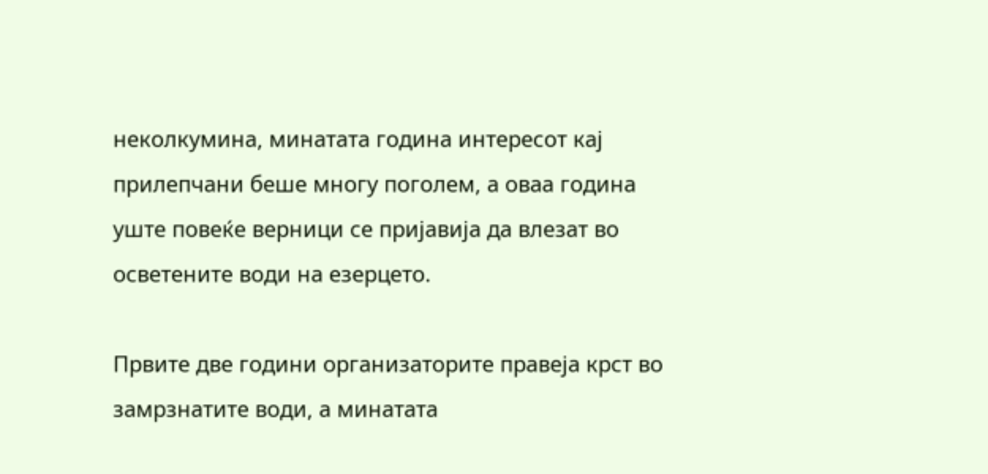неколкумина, минатата година интересот кај прилепчани беше многу поголем, а оваа година уште повеќе верници се пријавија да влезат во осветените води на езерцето.

Првите две години организаторите правеја крст во замрзнатите води, а минатата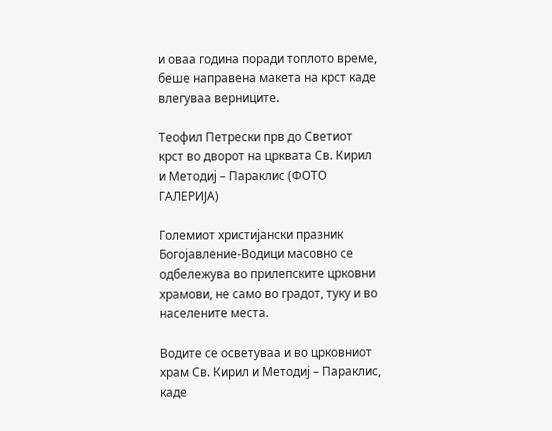и оваа година поради топлото време, беше направена макета на крст каде влегуваа верниците.

Теофил Петрески прв до Светиот крст во дворот на црквата Св. Кирил и Методиј – Параклис (ФОТО ГАЛЕРИЈА)

Големиот христијански празник Богојавление-Водици масовно се одбележува во прилепските црковни храмови, не само во градот, туку и во населените места.

Водите се осветуваа и во црковниот храм Св. Кирил и Методиј – Параклис, каде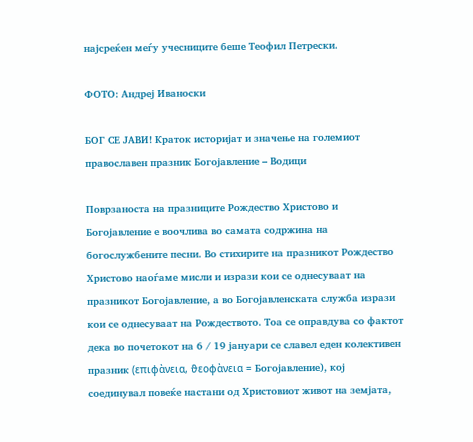најсреќен меѓу учесниците беше Теофил Петрески.

ФОТО: Андреј Иваноски

БОГ СЕ ЈАВИ! Краток историјат и значење на големиот православен празник Богојавление – Водици

Поврзаноста на празниците Рождество Христово и Богојавление е воочлива во самата содржина на богослужбените песни. Во стихирите на празникот Рождество Христово наоѓаме мисли и изрази кои се однесуваат на празникот Богојавление, а во Богојавленската служба изрази кои се однесуваат на Рождеството. Тоа се оправдува со фактот дека во почетокот на 6 / 19 јануари се славел еден колективен празник (επιφὰνεια, ϑεοφὰνεια = Богојавление), кој соединувал повеќе настани од Христовиот живот на земјата,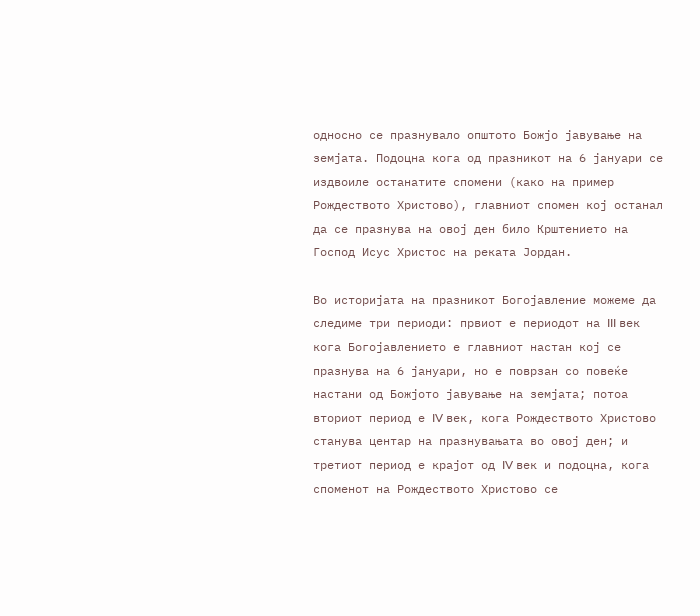односно се празнувало општото Божјо јавување на земјата. Подоцна кога од празникот на 6 јануари се издвоиле останатите спомени (како на пример Рождеството Христово), главниот спомен кој останал да се празнува на овој ден било Крштението на Господ Исус Христос на реката Јордан.

Во историјата на празникот Богојавление можеме да следиме три периоди: првиот е периодот на III век кога Богојавлението е главниот настан кој се празнува на 6 јануари, но е поврзан со повеќе настани од Божјото јавување на земјата; потоа вториот период е IV век, кога Рождеството Христово станува центар на празнувањата во овој ден; и третиот период е крајот од IV век и подоцна, кога споменот на Рождеството Христово се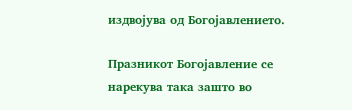издвојува од Богојавлението.

Празникот Богојавление се нарекува така зашто во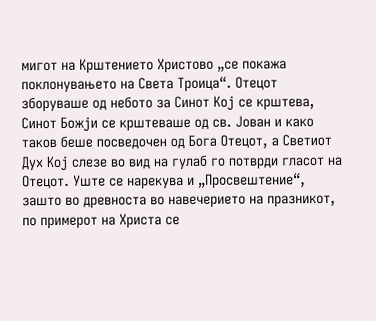мигот на Крштението Христово „се покажа поклонувањето на Света Троица“. Отецот зборуваше од небото за Синот Кој се крштева, Синот Божји се крштеваше од св. Јован и како таков беше посведочен од Бога Отецот, а Светиот Дух Кој слезе во вид на гулаб го потврди гласот на Отецот. Уште се нарекува и „Просвештение“, зашто во древноста во навечерието на празникот, по примерот на Христа се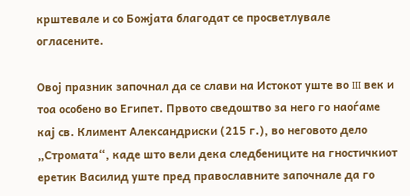крштевале и со Божјата благодат се просветлувале огласените.

Овој празник започнал да се слави на Истокот уште во III век и тоа особено во Египет. Првото сведоштво за него го наоѓаме кај св. Климент Александриски (215 г.), во неговото дело „Стромата“, каде што вели дека следбениците на гностичкиот еретик Василид уште пред православните започнале да го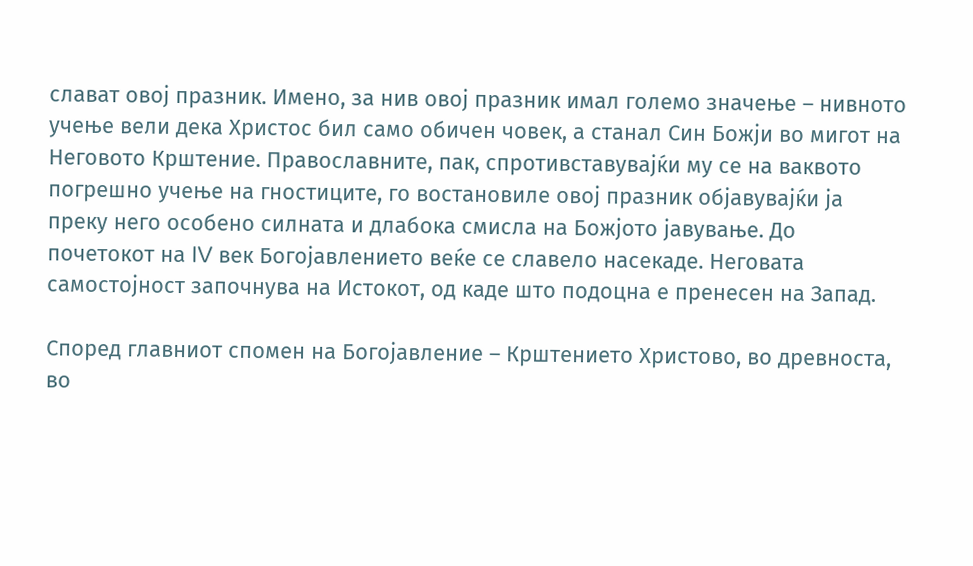слават овој празник. Имено, за нив овој празник имал големо значење – нивното учење вели дека Христос бил само обичен човек, а станал Син Божји во мигот на Неговото Крштение. Православните, пак, спротивставувајќи му се на ваквото погрешно учење на гностиците, го востановиле овој празник објавувајќи ја преку него особено силната и длабока смисла на Божјото јавување. До почетокот на IV век Богојавлението веќе се славело насекаде. Неговата самостојност започнува на Истокот, од каде што подоцна е пренесен на Запад.

Според главниот спомен на Богојавление – Крштението Христово, во древноста, во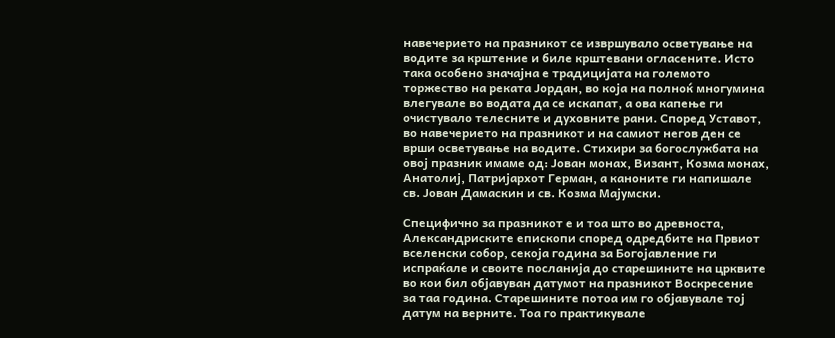навечерието на празникот се извршувало осветување на водите за крштение и биле крштевани огласените. Исто така особено значајна е традицијата на големото торжество на реката Јордан, во која на полноќ многумина влегувале во водата да се искапат, а ова капење ги очистувало телесните и духовните рани. Според Уставот, во навечерието на празникот и на самиот негов ден се врши осветување на водите. Стихири за богослужбата на овој празник имаме од: Јован монах, Визант, Козма монах, Анатолиј, Патријархот Герман, а каноните ги напишале св. Јован Дамаскин и св. Козма Мајумски.

Специфично за празникот е и тоа што во древноста, Александриските епископи според одредбите на Првиот вселенски собор, секоја година за Богојавление ги испраќале и своите посланија до старешините на црквите во кои бил објавуван датумот на празникот Воскресение за таа година. Старешините потоа им го објавувале тој датум на верните. Тоа го практикувале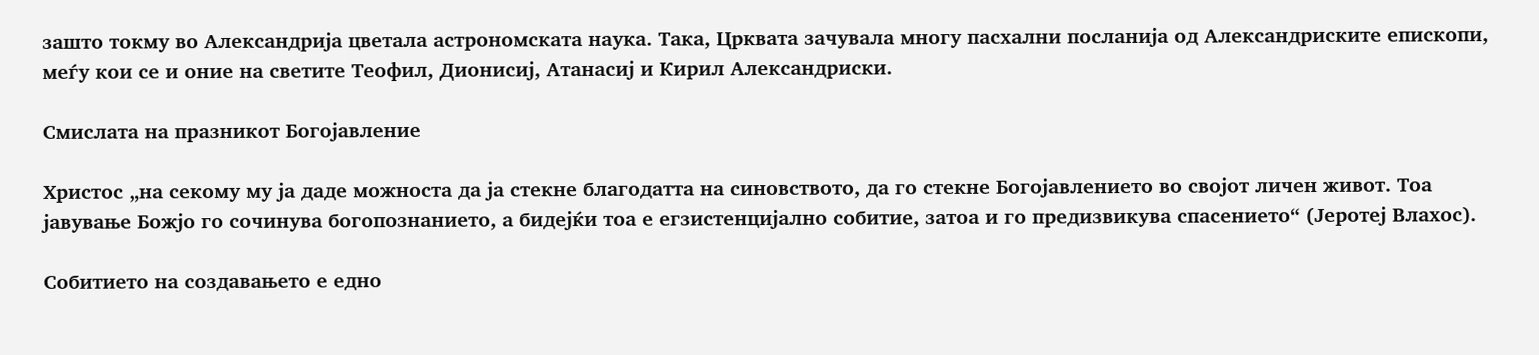зашто токму во Александрија цветала астрономската наука. Така, Црквата зачувала многу пасхални посланија од Александриските епископи, меѓу кои се и оние на светите Теофил, Дионисиј, Атанасиј и Кирил Александриски.

Смислата на празникот Богојавление

Христос „на секому му ја даде можноста да ја стекне благодатта на синовството, да го стекне Богојавлението во својот личен живот. Тоа јавување Божјо го сочинува богопознанието, а бидејќи тоа е егзистенцијално собитие, затоа и го предизвикува спасението“ (Јеротеј Влахос).

Собитието на создавањето е едно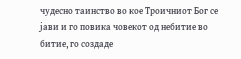чудесно таинство во кое Троичниот Бог се јави и го повика човекот од небитие во битие, го создаде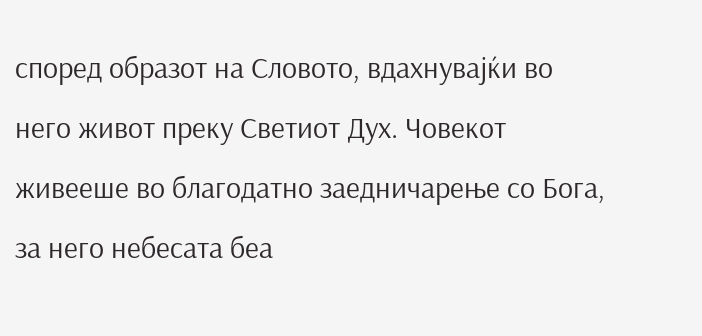според образот на Словото, вдахнувајќи во него живот преку Светиот Дух. Човекот живееше во благодатно заедничарење со Бога, за него небесата беа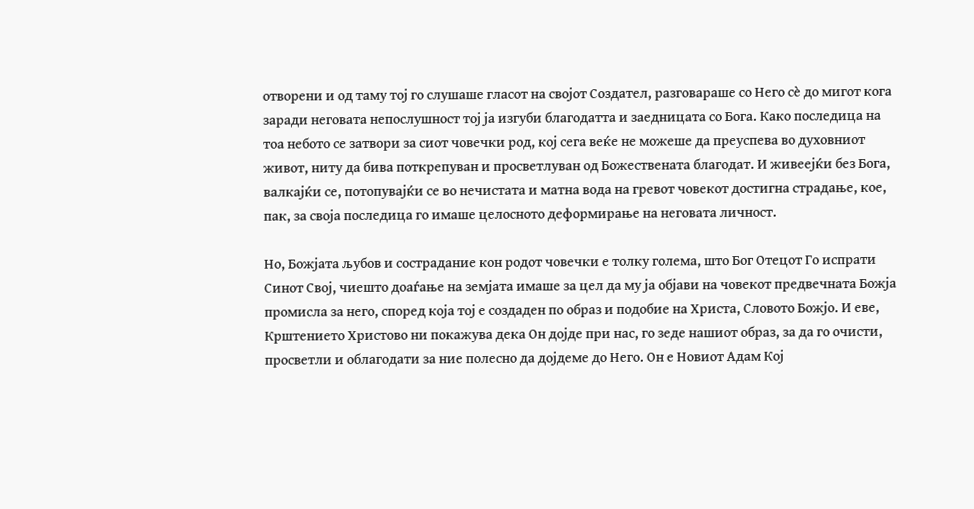отворени и од таму тој го слушаше гласот на својот Создател, разговараше со Него сѐ до мигот кога заради неговата непослушност тој ја изгуби благодатта и заедницата со Бога. Како последица на тоа небото се затвори за сиот човечки род, кој сега веќе не можеше да преуспева во духовниот живот, ниту да бива поткрепуван и просветлуван од Божествената благодат. И живеејќи без Бога, валкајќи се, потопувајќи се во нечистата и матна вода на гревот човекот достигна страдање, кое, пак, за своја последица го имаше целосното деформирање на неговата личност.

Но, Божјата љубов и сострадание кон родот човечки е толку голема, што Бог Отецот Го испрати Синот Свој, чиешто доаѓање на земјата имаше за цел да му ја објави на човекот предвечната Божја промисла за него, според која тој е создаден по образ и подобие на Христа, Словото Божјо. И еве, Крштението Христово ни покажува дека Он дојде при нас, го зеде нашиот образ, за да го очисти, просветли и облагодати за ние полесно да дојдеме до Него. Он е Новиот Адам Кој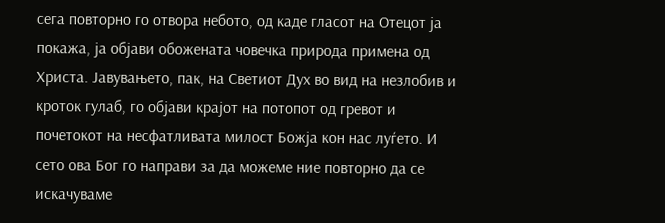сега повторно го отвора небото, од каде гласот на Отецот ја покажа, ја објави обожената човечка природа примена од Христа. Јавувањето, пак, на Светиот Дух во вид на незлобив и кроток гулаб, го објави крајот на потопот од гревот и почетокот на несфатливата милост Божја кон нас луѓето. И сето ова Бог го направи за да можеме ние повторно да се искачуваме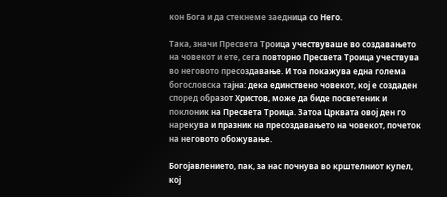кон Бога и да стекнеме заедница со Него.

Така, значи Пресвета Троица учествуваше во создавањето на човекот и ете, сега повторно Пресвета Троица учествува во неговото пресоздавање. И тоа покажува една голема богословска тајна: дека единствено човекот, кој е создаден според образот Христов, може да биде посветеник и поклоник на Пресвета Троица. Затоа Црквата овој ден го нарекува и празник на пресоздавањето на човекот, почеток на неговото обожување.

Богојавлението, пак, за нас почнува во крштелниот купел, кој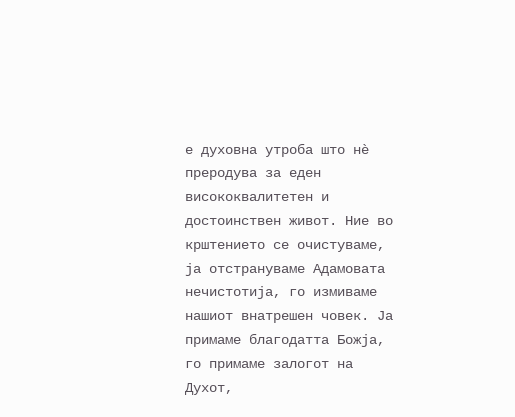е духовна утроба што нѐ преродува за еден висококвалитетен и достоинствен живот. Ние во крштението се очистуваме, ја отстрануваме Адамовата нечистотија, го измиваме нашиот внатрешен човек. Ја примаме благодатта Божја, го примаме залогот на Духот,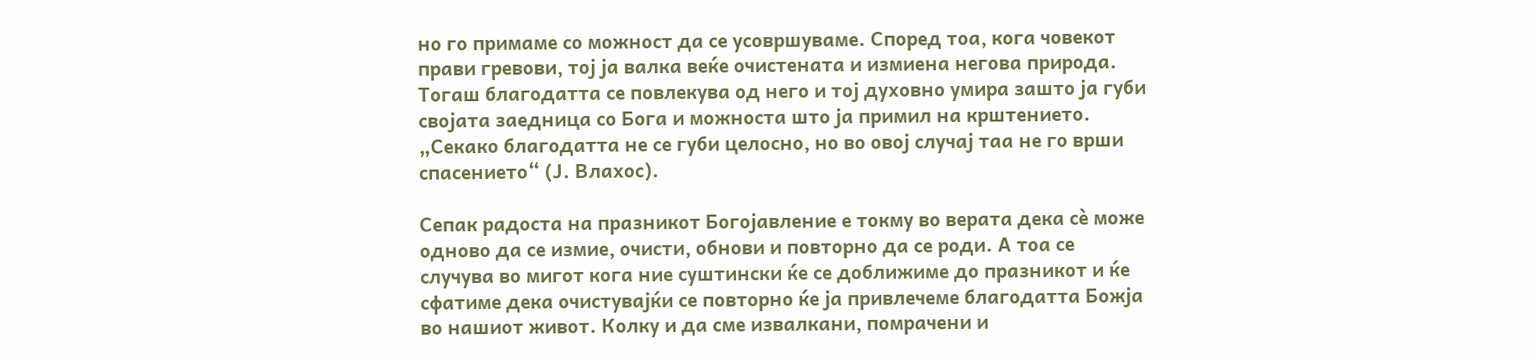но го примаме со можност да се усовршуваме. Според тоа, кога човекот прави гревови, тој ја валка веќе очистената и измиена негова природа. Тогаш благодатта се повлекува од него и тој духовно умира зашто ја губи својата заедница со Бога и можноста што ја примил на крштението. „Секако благодатта не се губи целосно, но во овој случај таа не го врши спасението“ (Ј. Влахос).

Сепак радоста на празникот Богојавление е токму во верата дека сѐ може одново да се измие, очисти, обнови и повторно да се роди. А тоа се случува во мигот кога ние суштински ќе се доближиме до празникот и ќе сфатиме дека очистувајќи се повторно ќе ја привлечеме благодатта Божја во нашиот живот. Колку и да сме извалкани, помрачени и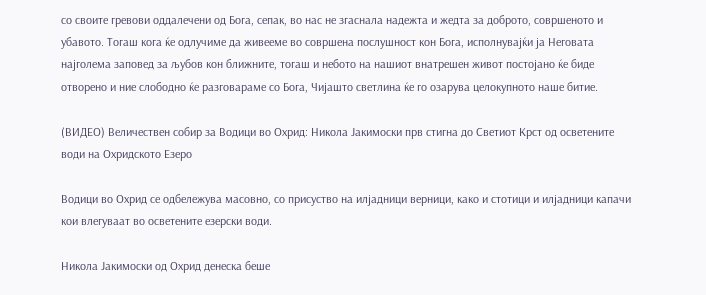со своите гревови оддалечени од Бога, сепак, во нас не згаснала надежта и жедта за доброто, совршеното и убавото. Тогаш кога ќе одлучиме да живееме во совршена послушност кон Бога, исполнувајќи ја Неговата најголема заповед за љубов кон ближните, тогаш и небото на нашиот внатрешен живот постојано ќе биде отворено и ние слободно ќе разговараме со Бога, Чијашто светлина ќе го озарува целокупното наше битие.

(ВИДЕО) Величествен собир за Водици во Охрид: Никола Јакимоски прв стигна до Светиот Крст од осветените води на Охридското Езеро

Водици во Охрид се одбележува масовно, со присуство на илјадници верници, како и стотици и илјадници капачи кои влегуваат во осветените езерски води.

Никола Јакимоски од Охрид денеска беше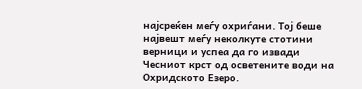најсреќен меѓу охриѓани. Тој беше највешт меѓу неколкуте стотини верници и успеа да го извади Чесниот крст од осветените води на Охридското Езеро.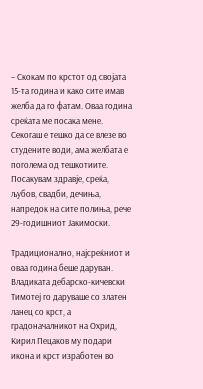– Скокам по крстот од својата 15-та година и како сите имав желба да го фатам. Оваа година среќата ме посака мене. Секогаш е тешко да се влезе во студените води, ама желбата е поголема од тешкотиите. Посакувам здравје, среќа, љубов, свадби, дечиња, напредок на сите полиња, рече 29-годишниот Јакимоски.

Традиционално, најсреќниот и оваа година беше даруван. Владиката дебарско-кичевски Тимотеј го даруваше со златен ланец со крст, а градоначалникот на Охрид, Кирил Пецаков му подари икона и крст изработен во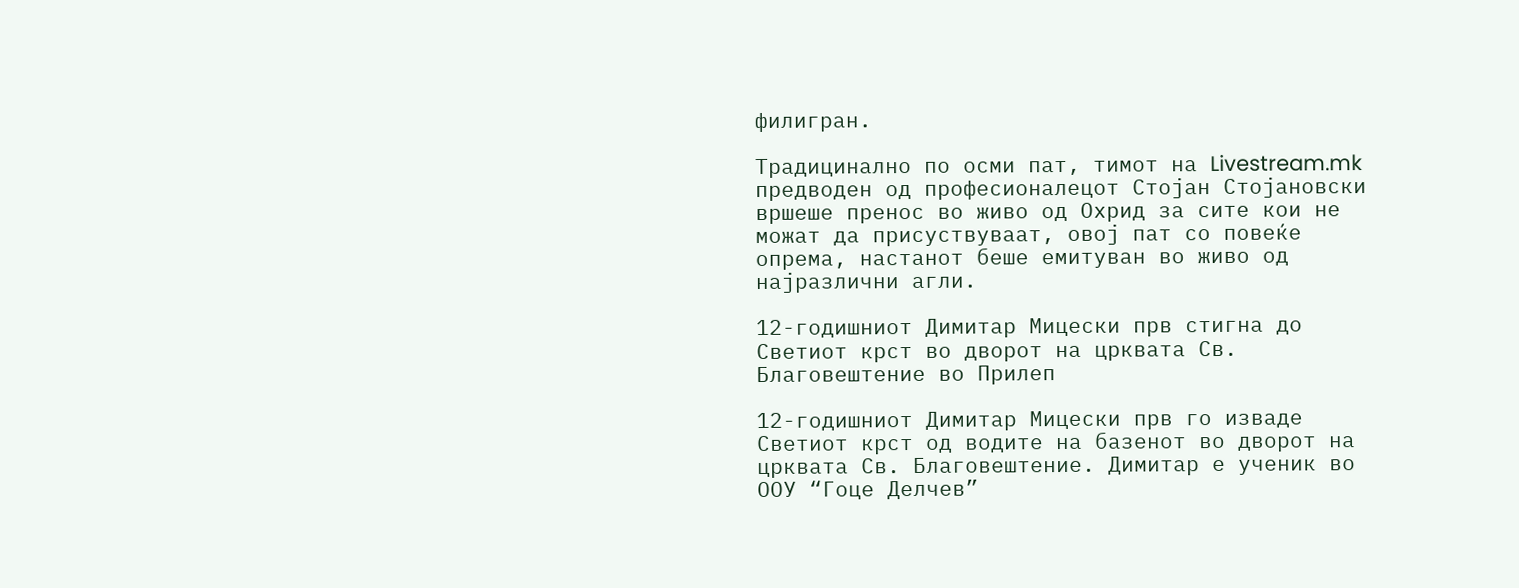филигран.

Традицинално по осми пат, тимот на Livestream.mk предводен од професионалецот Стојан Стојановски вршеше пренос во живо од Охрид за сите кои не можат да присуствуваат, овој пат со повеќе опрема, настанот беше емитуван во живо од најразлични агли.

12-годишниот Димитар Мицески прв стигна до Светиот крст во дворот на црквата Св. Благовештение во Прилеп

12-годишниот Димитар Мицески прв го изваде Светиот крст од водите на базенот во дворот на црквата Св. Благовештение. Димитар е ученик во ООУ “Гоце Делчев”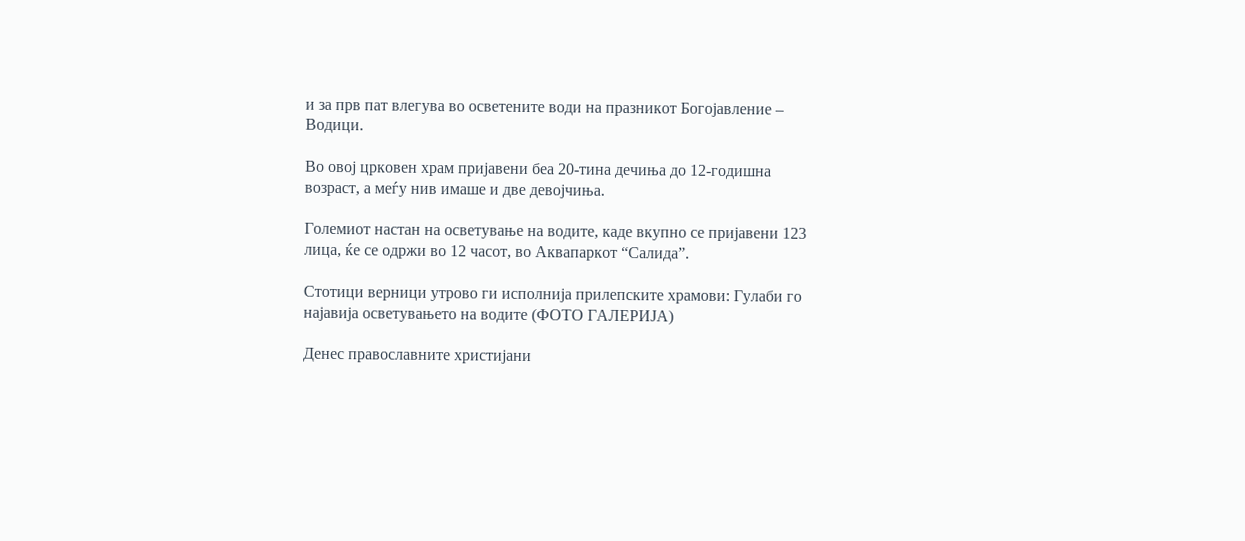и за прв пат влегува во осветените води на празникот Богојавление – Водици.

Во овој црковен храм пријавени беа 20-тина дечиња до 12-годишна возраст, а меѓу нив имаше и две девојчиња.

Големиот настан на осветување на водите, каде вкупно се пријавени 123 лица, ќе се одржи во 12 часот, во Аквапаркот “Салида”.

Стотици верници утрово ги исполнија прилепските храмови: Гулаби го најавија осветувањето на водите (ФОТО ГАЛЕРИЈА)

Денес православните христијани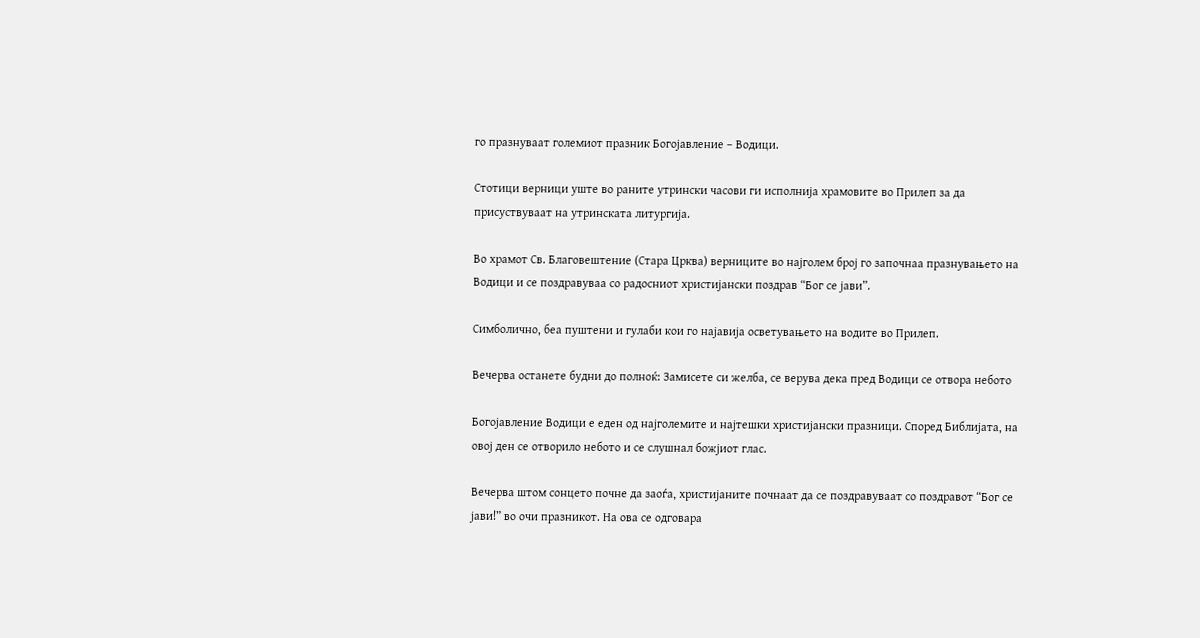го празнуваат големиот празник Богојавление – Водици.

Стотици верници уште во раните утрински часови ги исполнија храмовите во Прилеп за да присуствуваат на утринската литургија.

Во храмот Св. Благовештение (Стара Црква) верниците во најголем број го започнаа празнувањето на Водици и се поздравуваа со радосниот христијански поздрав “Бог се јави”.

Симболично, беа пуштени и гулаби кои го најавија осветувањето на водите во Прилеп.

Вечерва останете будни до полноќ: Замисете си желба, се верува дека пред Водици се отвора небото

Богојавление Водици е еден од најголемите и најтешки христијански празници. Според Библијата, на овој ден се отворило небото и се слушнал божјиот глас.

Вечерва штом сонцето почне да заоѓа, христијаните почнаат да се поздравуваат со поздравот “Бог се јави!” во очи празникот. На ова се одговара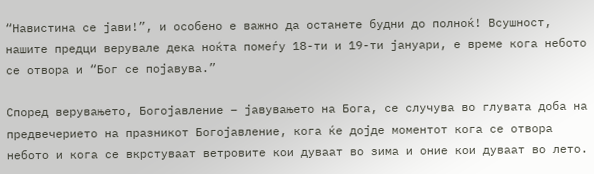“Навистина се јави!”, и особено е важно да останете будни до полноќ! Всушност, нашите предци верувале дека ноќта помеѓу 18-ти и 19-ти јануари, e време кога небото се отвора и “Бог се појавува.”

Според верувањето, Богојавление – јавувањето на Бога, се случува во глувaта доба на предвечерието на празникот Богојавление, кога ќе дојде моментот кога се отвора небото и кога се вкрстуваат ветровите кои дуваат во зима и оние кои дуваат во лето.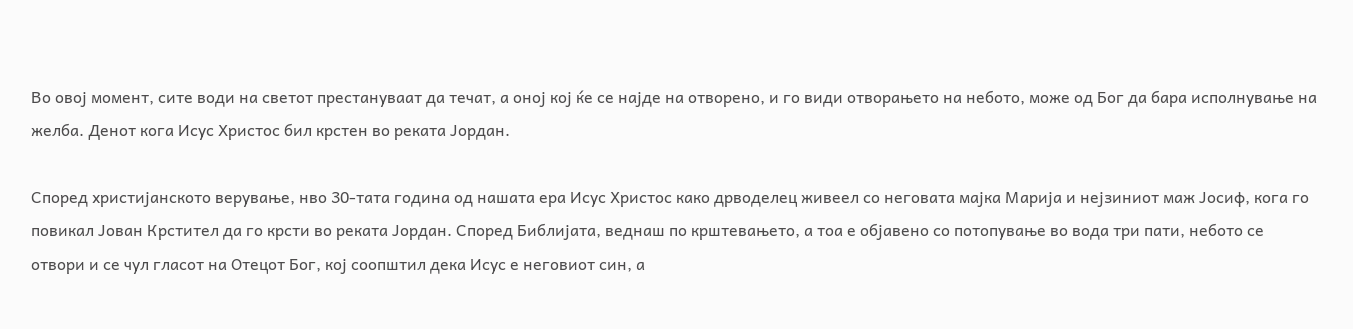Во овој момент, сите води на светот престануваат да течат, а оној кој ќе се најде на отворено, и го види отворањето на небото, може од Бог да бара исполнување на желба. Денот кога Исус Христос бил крстен во реката Јордан.

Според христијанското верување, нво 30-тата година од нашата ера Исус Христос како дрводелец живеел со неговата мајка Марија и нејзиниот маж Јосиф, кога го повикал Јован Крстител да го крсти во реката Јордан. Според Библијата, веднаш по крштевањето, а тоа е објавено со потопување во вода три пати, небото се отвори и се чул гласот на Отецот Бог, кој соопштил дека Исус е неговиот син, а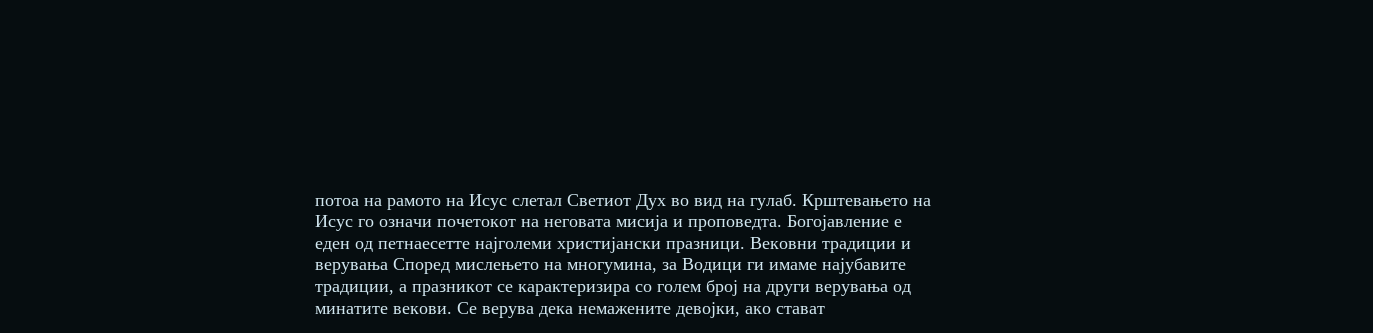потоа на рамото на Исус слетал Светиот Дух во вид на гулаб. Крштевањето на Исус го означи почетокот на неговата мисија и проповедта. Богојавление е еден од петнаесетте најголеми христијански празници. Вековни традиции и верувања Според мислењето на многумина, за Водици ги имаме најубавите традиции, а празникот се карактеризира со голем број на други верувања од минатите векови. Се верува дека немажените девојки, ако стават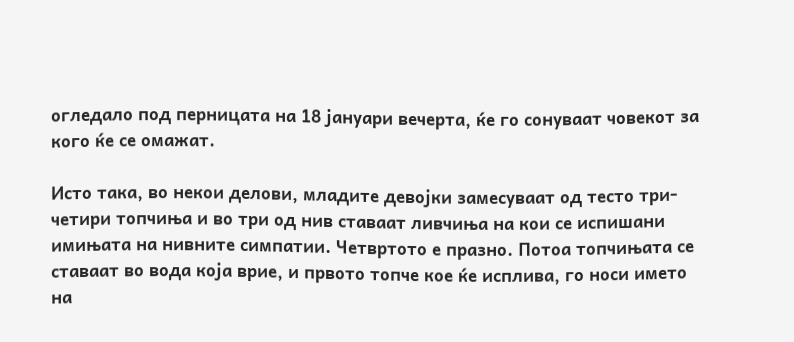огледало под перницата на 18 јануари вечерта, ќе го сонуваат човекот за кого ќе се омажат.

Исто така, во некои делови, младите девојки замесуваат од тесто три-четири топчиња и во три од нив ставаат ливчиња на кои се испишани имињата на нивните симпатии. Четвртото е празно. Потоа топчињата се ставаат во вода која врие, и првото топче кое ќе исплива, го носи името на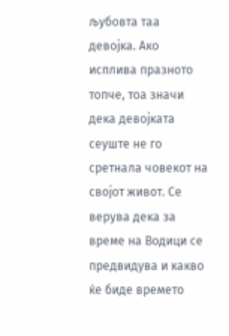љубовта таа девојка. Ако исплива празното топче, тоа значи дека девојката сеуште не го сретнала човекот на својот живот. Се верува дека за време на Водици се предвидува и какво ќе биде времето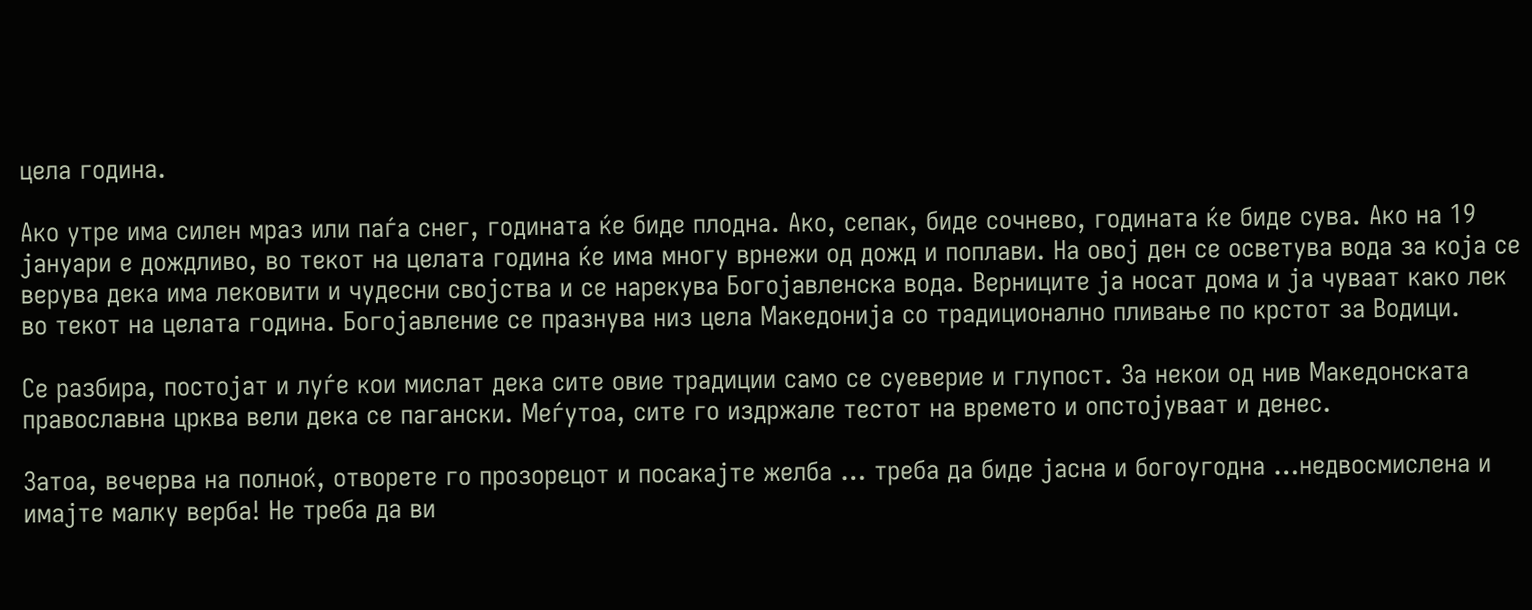цела година.

Ако утре има силен мраз или паѓа снег, годината ќе биде плодна. Ако, сепак, биде сочнево, годината ќе биде сува. Ако на 19 јануари е дождливо, во текот на целата година ќе има многу врнежи од дожд и поплави. На овој ден се осветува вода за која се верува дека има лековити и чудесни својства и се нарекува Богојавленска вода. Верниците ја носат дома и ја чуваат како лек во текот на целата година. Богојавление се празнува низ цела Македонија со традиционално пливање по крстот за Водици.

Се разбира, постојат и луѓе кои мислат дека сите овие традиции само се суеверие и глупост. За некои од нив Македонската православна црква вели дека се пагански. Меѓутоа, сите го издржале тестот на времето и опстојуваат и денес.

Затоа, вечерва на полноќ, отворете го прозорецот и посакајте желба … треба да биде јасна и богоугодна …недвосмислена и имајте малку верба! Не треба да ви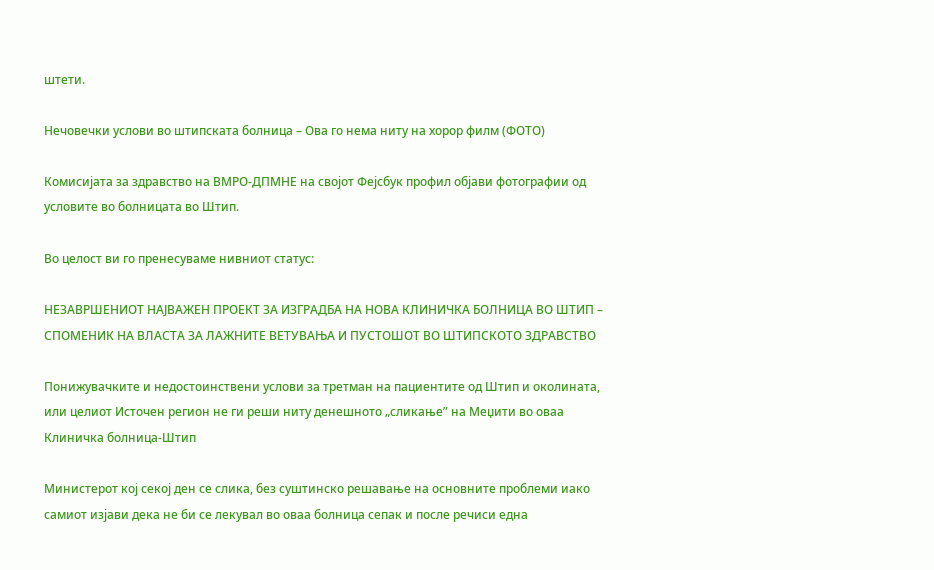штети.

Нечовечки услови во штипската болница – Ова го нема ниту на хорор филм (ФОТО)

Комисијата за здравство на ВМРО-ДПМНЕ на својот Фејсбук профил објави фотографии од условите во болницата во Штип.

Во целост ви го пренесуваме нивниот статус:

НЕЗАВРШЕНИОТ НАЈВАЖЕН ПРОЕКТ ЗА ИЗГРАДБА НА НОВА КЛИНИЧКА БОЛНИЦА ВО ШТИП – СПОМЕНИК НА ВЛАСТА ЗА ЛАЖНИТЕ ВЕТУВАЊА И ПУСТОШОТ ВО ШТИПСКОТО ЗДРАВСТВО

Понижувачките и недостоинствени услови за третман на пациентите од Штип и околината, или целиот Источен регион не ги реши ниту денешното „сликање” на Меџити во оваа Клиничка болница-Штип

Министерот кој секој ден се слика, без суштинско решавање на основните проблеми иако самиот изјави дека не би се лекувал во оваа болница сепак и после речиси една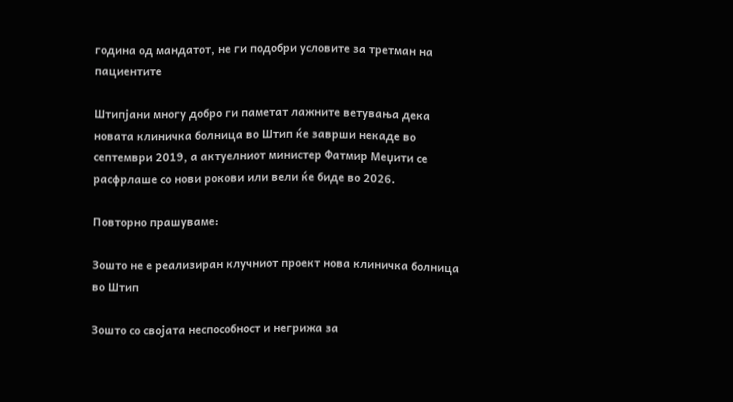година од мандатот, не ги подобри условите за третман на пациентите

Штипјани многу добро ги паметат лажните ветувања дека новата клиничка болница во Штип ќе заврши некаде во септември 2019, а актуелниот министер Фатмир Меџити се расфрлаше со нови рокови или вели ќе биде во 2026.

Повторно прашуваме:

Зошто не е реализиран клучниот проект нова клиничка болница во Штип

Зошто со својата неспособност и негрижа за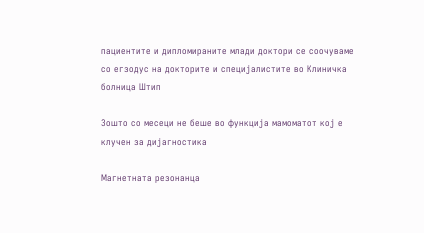пациентите и дипломираните млади доктори се соочуваме со егзодус на докторите и специјалистите во Клиничка болница Штип

Зошто со месеци не беше во функција мамоматот кој е клучен за дијагностика

Магнетната резонанца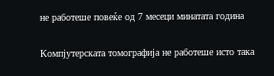не работеше повеќе од 7 месеци минатата година

Компјутерската томографија не работеше исто така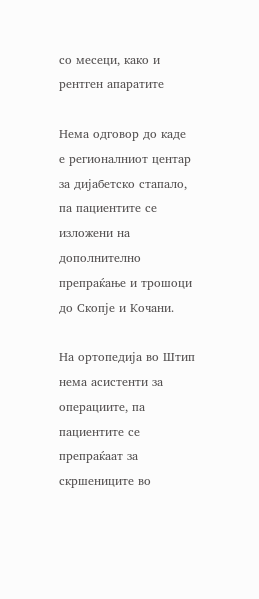со месеци, како и рентген апаратите

Нема одговор до каде е регионалниот центар за дијабетско стапало, па пациентите се изложени на дополнително препраќање и трошоци до Скопје и Кочани.

На ортопедија во Штип нема асистенти за операциите, па пациентите се препраќаат за скршениците во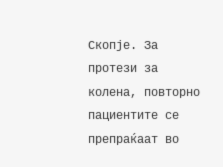Скопје. За протези за колена, повторно пациентите се препраќаат во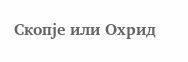Скопје или Охрид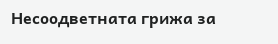Несоодветната грижа за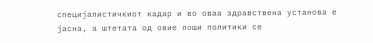специјалистичкиот кадар и во оваа здравствена установа е јасна, а штетата од овие лоши политики се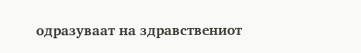одразуваат на здравствениот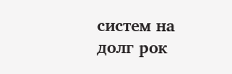систем на долг рок